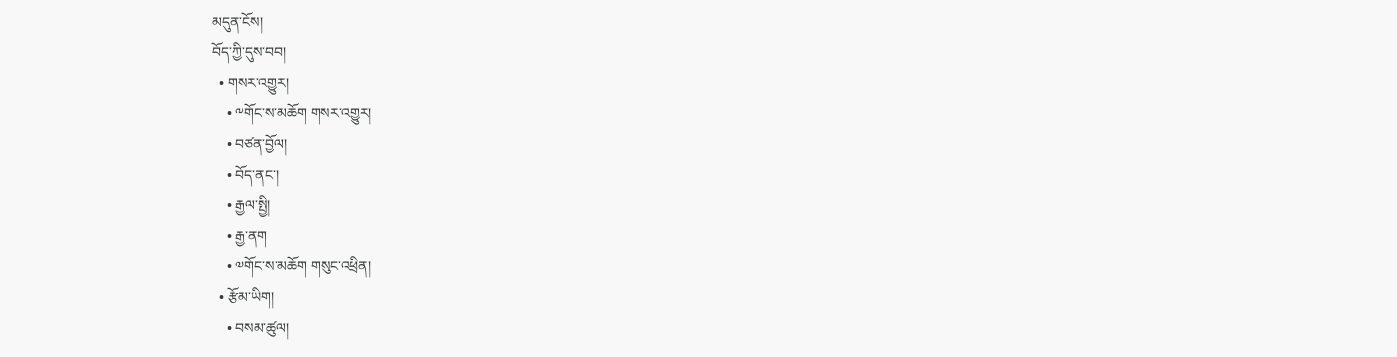མདུན་ངོས།
བོད་ཀྱི་དུས་བབ།
  • གསར་འགྱུར།
    • ༸གོང་ས་མཆོག གསར་འགྱུར།
    • བཙན་བྱོལ།
    • བོད་ནང་།
    • རྒྱལ་སྤྱི།
    • རྒྱ་ནག
    • ༧གོང་ས་མཆོག གསུང་འཕྲིན།
  • རྩོམ་ཡིག།
    • བསམ་ཚུལ།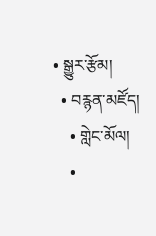• སྒྱུར་རྩོམ།
  • བརྙན་མཛོད།
    • གླེང་མོལ།
    •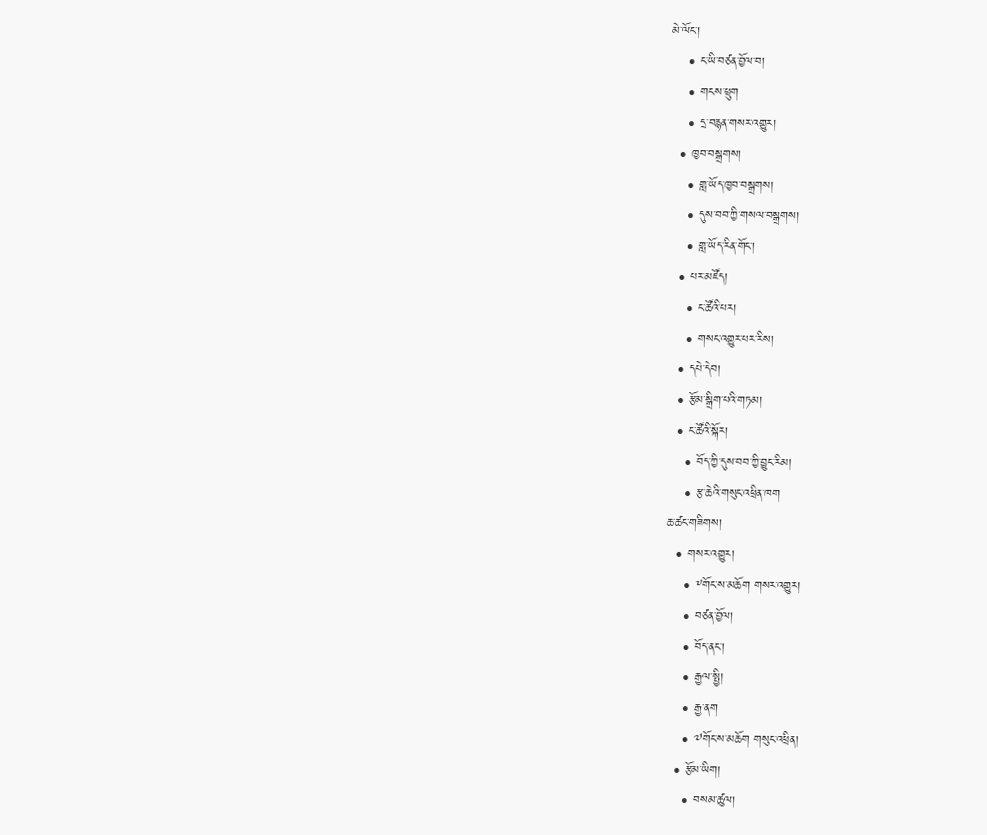མེ་ལོང་།
    • ང་ཡི་བཙན་བྱོལ་བ།
    • གངས་ཕྲུག
    • དྲ་བརྙན་གསར་འགྱུར།
  • ཁྱབ་བསྒྲགས།
    • གླ་ཡོད་ཁྱབ་བསྒྲགས།
    • དུས་བབ་ཀྱི་གསལ་བསྒྲགས།
    • གླ་ཡོད་རིན་གོང་།
  • པར་མཛོད།
    • ང་ཚོའི་པར།
    • གསང་འགྱུར་པར་རིས།
  • དཔེ་དེབ།
  • རྩོམ་སྒྲིག་པའི་གཏམ།
  • ང་ཚོའི་སྐོར།
    • བོད་ཀྱི་དུས་བབ་ཀྱི་བྱུང་རིམ།
    • རྩ་ཆེའི་གསུང་འཕྲིན་ཁག
ཆ་ཚང་གཟིགས།
  • གསར་འགྱུར།
    • ༸གོང་ས་མཆོག གསར་འགྱུར།
    • བཙན་བྱོལ།
    • བོད་ནང་།
    • རྒྱལ་སྤྱི།
    • རྒྱ་ནག
    • ༧གོང་ས་མཆོག གསུང་འཕྲིན།
  • རྩོམ་ཡིག།
    • བསམ་ཚུལ།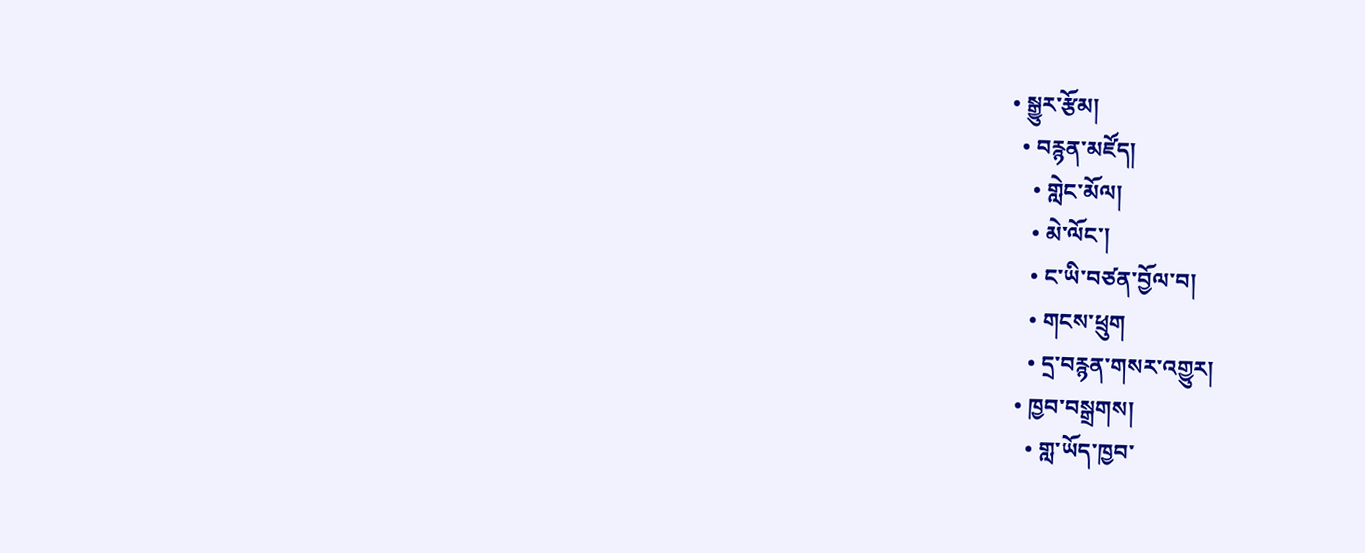• སྒྱུར་རྩོམ།
  • བརྙན་མཛོད།
    • གླེང་མོལ།
    • མེ་ལོང་།
    • ང་ཡི་བཙན་བྱོལ་བ།
    • གངས་ཕྲུག
    • དྲ་བརྙན་གསར་འགྱུར།
  • ཁྱབ་བསྒྲགས།
    • གླ་ཡོད་ཁྱབ་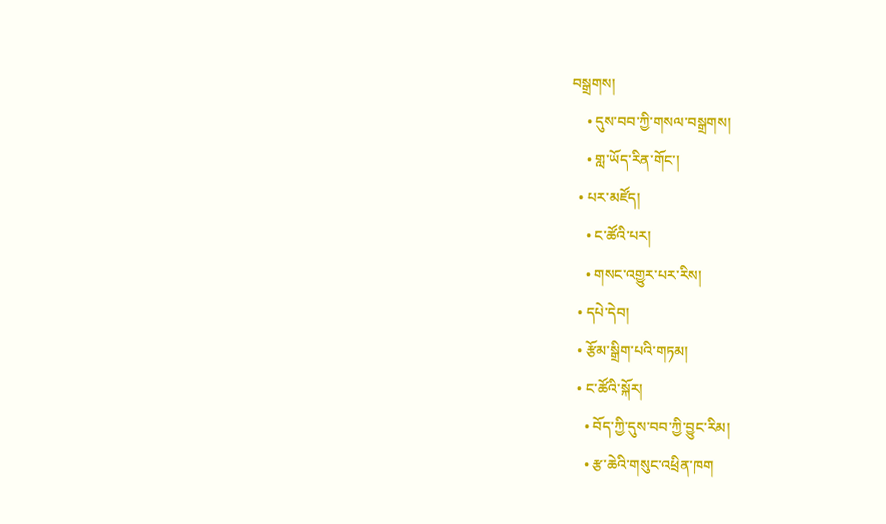བསྒྲགས།
    • དུས་བབ་ཀྱི་གསལ་བསྒྲགས།
    • གླ་ཡོད་རིན་གོང་།
  • པར་མཛོད།
    • ང་ཚོའི་པར།
    • གསང་འགྱུར་པར་རིས།
  • དཔེ་དེབ།
  • རྩོམ་སྒྲིག་པའི་གཏམ།
  • ང་ཚོའི་སྐོར།
    • བོད་ཀྱི་དུས་བབ་ཀྱི་བྱུང་རིམ།
    • རྩ་ཆེའི་གསུང་འཕྲིན་ཁག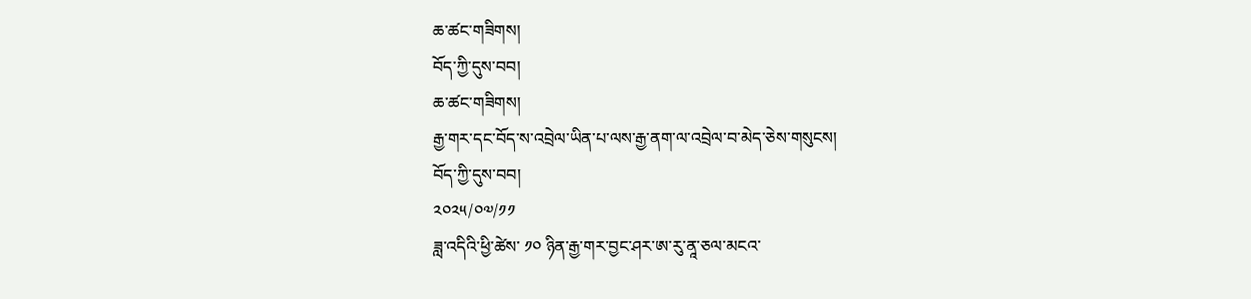ཆ་ཚང་གཟིགས།
བོད་ཀྱི་དུས་བབ།
ཆ་ཚང་གཟིགས།
རྒྱ་གར་དང་བོད་ས་འབྲེལ་ཡིན་པ་ལས་རྒྱ་ནག་ལ་འབྲེལ་བ་མེད་ཅེས་གསུངས།
བོད་ཀྱི་དུས་བབ།
༢༠༢༥/༠༧/༡༡
ཟླ་འདིའི་ཕྱི་ཚེས་ ༡༠ ཉིན་རྒྱ་གར་བྱང་ཤར་ཨ་རུ་ནཱ་ཅལ་མངའ་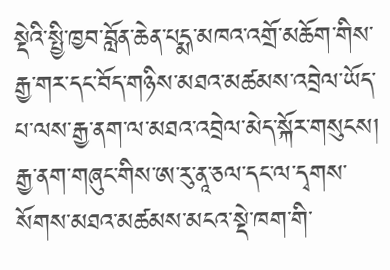སྡེའི་སྤྱི་ཁྱབ་བློན་ཆེན་པདྨ་མཁའ་འགྲོ་མཆོག་གིས་རྒྱ་གར་དང་བོད་གཉིས་མཐའ་མཚམས་འབྲེལ་ཡོད་པ་ལས་རྒྱ་ནག་ལ་མཐའ་འབྲེལ་མེད་སྐོར་གསུངས།
རྒྱ་ནག་གཞུང་གིས་ཨ་རུ་ནཱ་ཅལ་དང་ལ་དྭགས་སོགས་མཐའ་མཚམས་མངའ་སྡེ་ཁག་གི་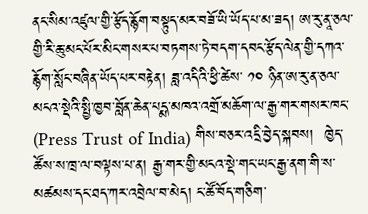ནང་སིམ་འཛུལ་གྱི་རྩོད་རྙོག་བསྟུད་མར་བཟོ་ཡི་ཡོད་པ་མ་ཟད། ཨ་རུ་ནཱ་ཅལ་གྱི་རི་ཆུ་མང་པོར་མིང་གསར་པ་བཏགས་ཏེ་བདག་དབང་རྩོད་ལེན་གྱི་དཀའ་རྙོག་སློང་བཞིན་ཡོད་པར་བརྟེན། ཟླ་འདིའི་ཕྱི་ཚེས་ ༡༠ ཉིན་ཨ་རུ་ན་ཅལ་མངའ་སྡེའི་སྤྱི་ཁྱབ་བློན་ཆེན་པདྨ་མཁའ་འགྲོ་མཆོག་ལ་རྒྱ་གར་གསར་ཁང་ (Press Trust of India) གིས་བཅར་འདྲི་བྱེད་སྐབས།  ཁྱེད་ཚོས་ས་ཁྲ་ལ་བལྟས་པ་ན། རྒྱ་གར་གྱི་མངའ་སྡེ་གང་ཡང་རྒྱ་ནག་གི་ས་མཚམས་དང་ཐད་ཀར་འབྲེལ་བ་མེད། ང་ཚོ་བོད་གཅིག་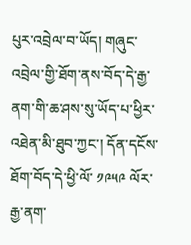པུར་འབྲེལ་བ་ཡོད། གཞུང་འབྲེལ་གྱི་ཐོག་ནས་བོད་དེ་རྒྱ་ནག་གི་ཆ་ཤས་སུ་ཡོད་པ་ཕྱིར་འཐེན་མི་ཐུབ་ཀྱང་། དོན་དངོས་ཐོག་བོད་དེ་ཕྱི་ལོ་ ༡༩༥༩ ལོར་རྒྱ་ནག་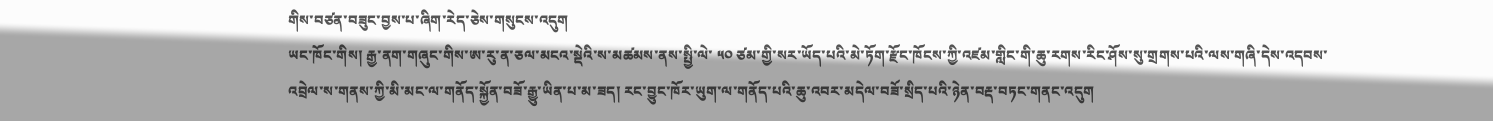གིས་བཙན་བཟུང་བྱས་པ་ཞིག་རེད་ཅེས་གསུངས་འདུག
ཡང་ཁོང་གིས། རྒྱ་ནག་གཞུང་གིས་ཨ་རུ་ན་ཅལ་མངའ་སྡེའི་ས་མཚམས་ནས་སྤྱི་ལེ་ ༥༠ ཙམ་གྱི་སར་ཡོད་པའི་མེ་ཏོག་རྫོང་ཁོངས་ཀྱི་འཛམ་གླིང་གི་ཆུ་རགས་རིང་ཤོས་སུ་གྲགས་པའི་ལས་གཞི་དེས་འདབས་འབྲེལ་ས་གནས་ཀྱི་མི་མང་ལ་གནོད་སྐྱོན་བཟོ་རྒྱུ་ཡིན་པ་མ་ཟད། རང་བྱུང་ཁོར་ཡུག་ལ་གནོད་པའི་ཆུ་འབར་མདེལ་བཟོ་སྲིད་པའི་ཉེན་བརྡ་བཏང་གནང་འདུག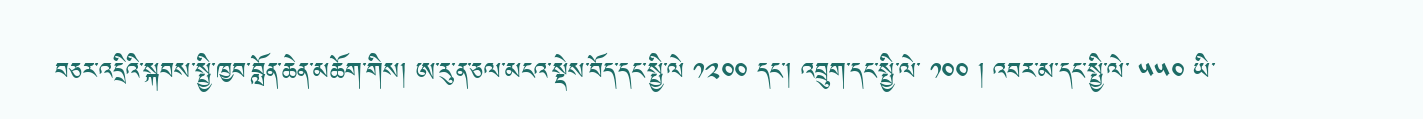བཅར་འདྲིའི་སྐབས་སྤྱི་ཁྱབ་བློན་ཆེན་མཆོག་གིས། ཨ་རུ་ན་ཅལ་མངའ་སྡེས་བོད་དང་སྤྱི་ལེ ༡༢༠༠ དང་། འབྲུག་དང་སྤྱི་ལེ་ ༡༠༠ ། འབར་མ་དང་སྤྱི་ལེ་ ༥༥༠ ཡི་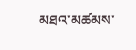མཐའ་མཚམས་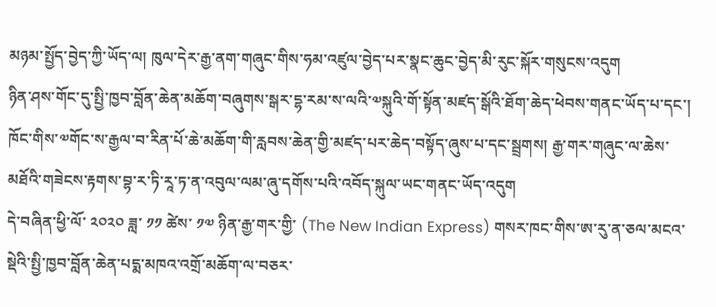མཉམ་སྤྱོད་བྱེད་ཀྱི་ཡོད་ལ། ཁུལ་དེར་རྒྱ་ནག་གཞུང་གིས་ཧམ་འཛུལ་བྱེད་པར་སྣང་ཆུང་བྱེད་མི་རུང་སྐོར་གསུངས་འདུག
ཉིན་ཤས་གོང་དུ་སྤྱི་ཁྱབ་བློན་ཆེན་མཆོག་བཞུགས་སྒར་དྷ་རམ་ས་ལའི་༧སྐུའི་གོ་སྟོན་མཛད་སྒོའི་ཐོག་ཆེད་ཕེབས་གནང་ཡོད་པ་དང་། ཁོང་གིས་༧གོང་ས་རྒྱལ་བ་རིན་པོ་ཆེ་མཆོག་གི་རླབས་ཆེན་གྱི་མཛད་པར་ཆེད་བསྟོད་ཞུས་པ་དང་སྦྲགས། རྒྱ་གར་གཞུང་ལ་ཆེས་མཐོའི་གཟེངས་རྟགས་བྷ་ར་ཏི་རཱ་ཏ་ན་འབུལ་ལམ་ཞུ་དགོས་པའི་འབོད་སྐུལ་ཡང་གནང་ཡོད་འདུག
དེ་བཞིན་ཕྱི་ལོ་ ༢༠༢༠ ཟླ་ ༡༡ ཚེས་ ༡༧ ཉིན་རྒྱ་གར་གྱི་ (The New Indian Express) གསར་ཁང་གིས་ཨ་རུ་ན་ཅལ་མངའ་སྡེའི་སྤྱི་ཁྱབ་བློན་ཆེན་པདྨ་མཁའ་འགྲོ་མཆོག་ལ་བཅར་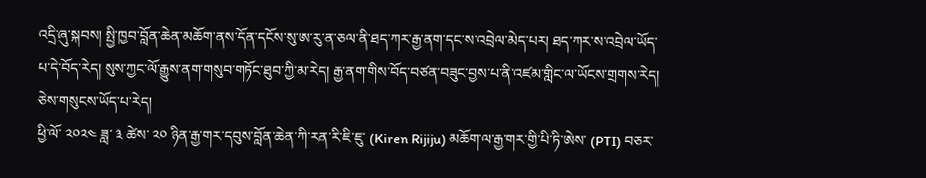འདྲི་ཞུ་སྐབས། སྤྱི་ཁྱབ་བློན་ཆེན་མཆོག་ནས་དོན་དངོས་སུ་ཨ་རུ་ན་ཅལ་ནི་ཐད་ཀར་རྒྱ་ནག་དང་ས་འབྲེལ་མེད་པར། ཐད་ཀར་ས་འབྲེལ་ཡོད་པ་དེ་བོད་རེད། སུས་ཀྱང་ལོ་རྒྱུས་ནག་གསུབ་གཏོང་ཐུབ་ཀྱི་མ་རེད། རྒྱ་ནག་གིས་བོད་བཙན་བཟུང་བྱས་པ་ནི་འཛམ་གླིང་ལ་ཡོངས་གྲགས་རེད། ཅེས་གསུངས་ཡོད་པ་རེད།
ཕྱི་ལོ་ ༢༠༢༤ ཟླ་ ༣ ཚེས་ ༢༠ ཉིན་རྒྱ་གར་དབུས་བློན་ཆེན་ཀི་རན་རི་ཇི་ཇུ་ (Kiren Rijiju) མཆོག་ལ་རྒྱ་གར་གྱི་པི་ཏི་ཨེས་ (PTI) བཅར་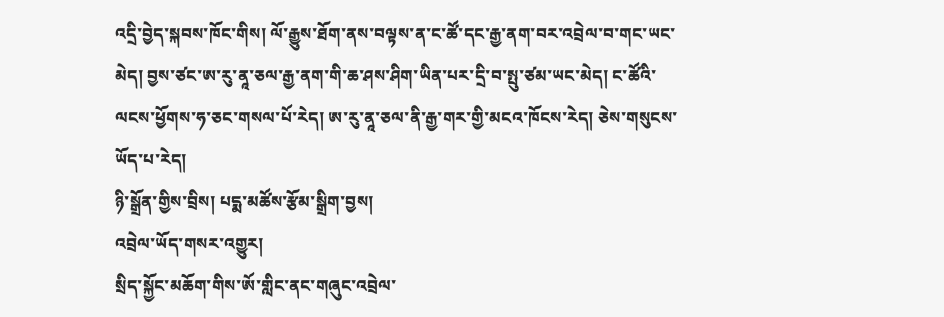འདྲི་བྱེད་སྐབས་ཁོང་གིས། ལོ་རྒྱུས་ཐོག་ནས་བལྟས་ན་ང་ཚོ་དང་རྒྱ་ནག་བར་འབྲེལ་བ་གང་ཡང་མེད། བྱས་ཙང་ཨ་རུ་ནཱ་ཅལ་རྒྱ་ནག་གི་ཆ་ཤས་ཤིག་ཡིན་པར་དྲི་བ་སྤུ་ཙམ་ཡང་མེད། ང་ཚོའི་ལངས་ཕྱོགས་ཧ་ཅང་གསལ་པོ་རེད། ཨ་རུ་ནཱ་ཅལ་ནི་རྒྱ་གར་གྱི་མངའ་ཁོངས་རེད། ཅེས་གསུངས་ཡོད་པ་རེད།
ཉི་སྒྲོན་གྱིས་བྲིས། པདྨ་མཚོས་རྩོམ་སྒྲིག་བྱས།
འབྲེལ་ཡོད་གསར་འགྱུར།
སྲིད་སྐྱོང་མཆོག་གིས་ཨོ་གླིང་ནང་གཞུང་འབྲེལ་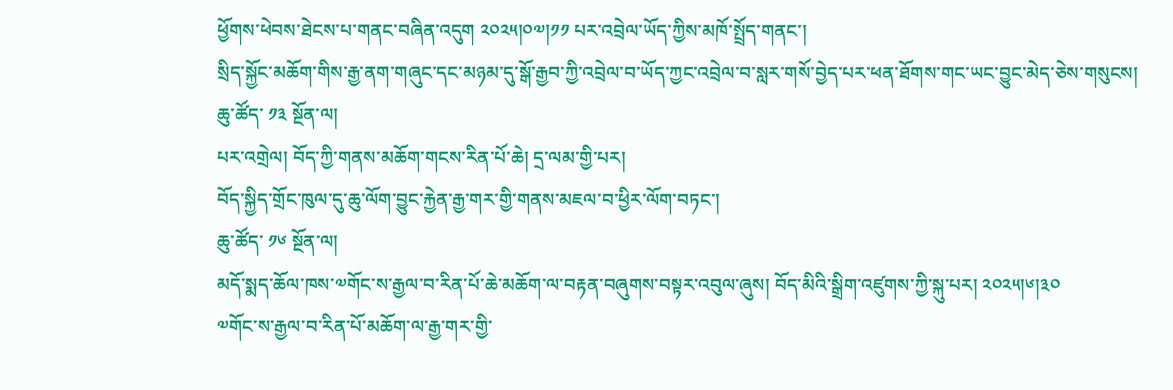ཕྱོགས་ཕེབས་ཐེངས་པ་གནང་བཞིན་འདུག ༢༠༢༥།༠༧།༡༡ པར་འབྲེལ་ཡོད་ཀྱིས་མཁོ་སྤྲོད་གནང་།
སྲིད་སྐྱོང་མཆོག་གིས་རྒྱ་ནག་གཞུང་དང་མཉམ་དུ་སྒོ་རྒྱབ་ཀྱི་འབྲེལ་བ་ཡོད་ཀྱང་འབྲེལ་བ་སླར་གསོ་བྱེད་པར་ཕན་ཐོགས་གང་ཡང་བྱུང་མེད་ཅེས་གསུངས།
ཆུ་ཚོད་ ༡༣ སྔོན་ལ།
པར་འགྲེལ། བོད་ཀྱི་གནས་མཆོག་གངས་རིན་པོ་ཆེ། དྲ་ལམ་གྱི་པར།
བོད་སྐྱིད་གྲོང་ཁུལ་དུ་ཆུ་ལོག་བྱུང་རྐྱེན་རྒྱ་གར་གྱི་གནས་མཇལ་བ་ཕྱིར་ལོག་བཏང་།
ཆུ་ཚོད་ ༡༦ སྔོན་ལ།
མདོ་སྨད་ཆོལ་ཁས་༧གོང་ས་རྒྱལ་བ་རིན་པོ་ཆེ་མཆོག་ལ་བརྟན་བཞུགས་བསྟར་འབུལ་ཞུས། བོད་མིའི་སྒྲིག་འཛུགས་ཀྱི་སྐུ་པར། ༢༠༢༥།༦།༣༠
༧གོང་ས་རྒྱལ་བ་རིན་པོ་མཆོག་ལ་རྒྱ་གར་གྱི་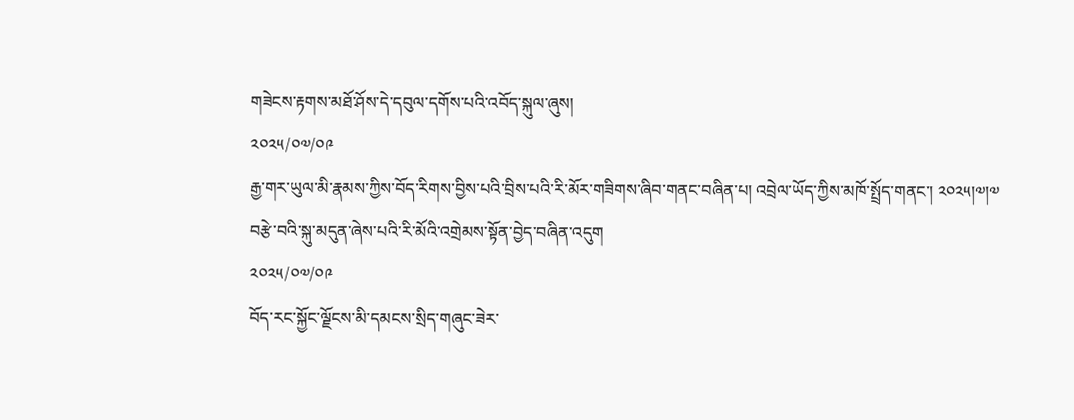གཟེངས་རྟགས་མཐོ་ཤོས་དེ་དབུལ་དགོས་པའི་འབོད་སྐུལ་ཞུས།
༢༠༢༥/༠༧/༠༩
རྒྱ་གར་ཡུལ་མི་རྣམས་ཀྱིས་བོད་རིགས་བྱིས་པའི་བྲིས་པའི་རི་མོར་གཟིགས་ཞིབ་གནང་བཞིན་པ། འབྲེལ་ཡོད་ཀྱིས་མཁོ་སྤྲོད་གནང་། ༢༠༢༥།༧།༧
བརྩེ་བའི་སྐུ་མདུན་ཞེས་པའི་རི་མོའི་འགྲེམས་སྟོན་བྱེད་བཞིན་འདུག
༢༠༢༥/༠༧/༠༩
བོད་རང་སྐྱོང་ལྗོངས་མི་དམངས་སྲིད་གཞུང་ཟེར་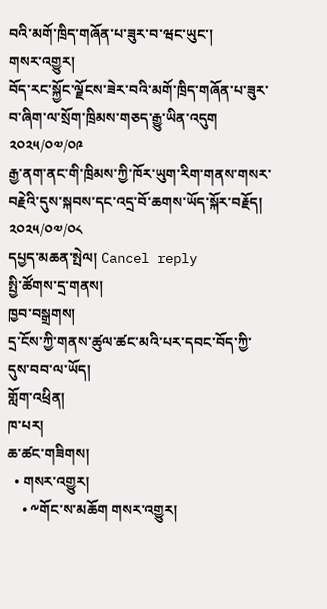བའི་མགོ་ཁྲིད་གཞོན་པ་ཟུར་བ་ཝང་ཡུང་།
གསར་འགྱུར།
བོད་རང་སྐྱོང་ལྗོངས་ཟེར་བའི་མགོ་ཁྲིད་གཞོན་པ་ཟུར་བ་ཞིག་ལ་སྲོག་ཁྲིམས་གཅད་རྒྱུ་ཡིན་འདུག
༢༠༢༥/༠༧/༠༩
རྒྱ་ནག་ནང་གི་ཁྲིམས་ཀྱི་ཁོར་ཡུག་རིག་གནས་གསར་བརྗེའི་དུས་སྐབས་དང་འདྲ་བོ་ཆགས་ཡོད་སྐོར་བརྗོད།
༢༠༢༥/༠༧/༠༨
དཔྱད་མཆན་སྤེལ། Cancel reply
སྤྱི་ཚོགས་དྲ་གནས།
ཁྱབ་བསྒྲགས།
དྲ་ངོས་ཀྱི་གནས་ཚུལ་ཚང་མའི་པར་དབང་བོད་ཀྱི་དུས་བབ་ལ་ཡོད།
གློག་འཕྲིན།
ཁ་པར།
ཆ་ཚང་གཟིགས།
  • གསར་འགྱུར།
    • ༸གོང་ས་མཆོག གསར་འགྱུར།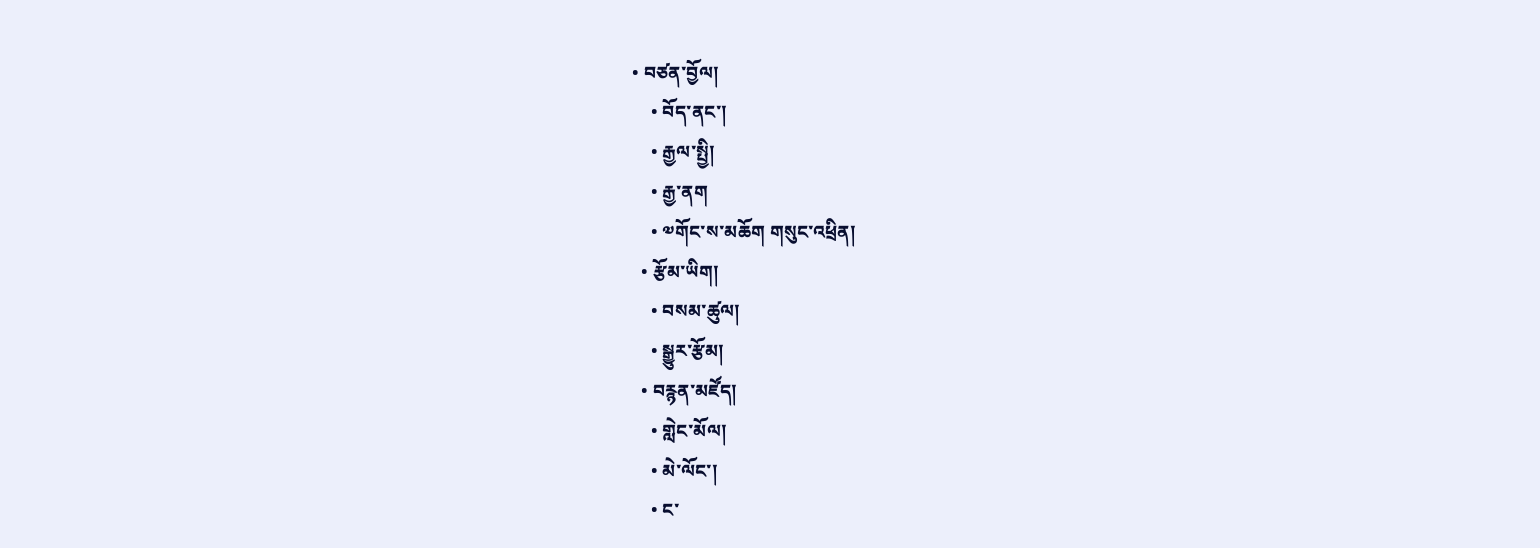• བཙན་བྱོལ།
    • བོད་ནང་།
    • རྒྱལ་སྤྱི།
    • རྒྱ་ནག
    • ༧གོང་ས་མཆོག གསུང་འཕྲིན།
  • རྩོམ་ཡིག།
    • བསམ་ཚུལ།
    • སྒྱུར་རྩོམ།
  • བརྙན་མཛོད།
    • གླེང་མོལ།
    • མེ་ལོང་།
    • ང་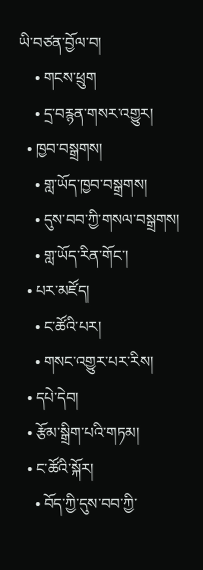ཡི་བཙན་བྱོལ་བ།
    • གངས་ཕྲུག
    • དྲ་བརྙན་གསར་འགྱུར།
  • ཁྱབ་བསྒྲགས།
    • གླ་ཡོད་ཁྱབ་བསྒྲགས།
    • དུས་བབ་ཀྱི་གསལ་བསྒྲགས།
    • གླ་ཡོད་རིན་གོང་།
  • པར་མཛོད།
    • ང་ཚོའི་པར།
    • གསང་འགྱུར་པར་རིས།
  • དཔེ་དེབ།
  • རྩོམ་སྒྲིག་པའི་གཏམ།
  • ང་ཚོའི་སྐོར།
    • བོད་ཀྱི་དུས་བབ་ཀྱི་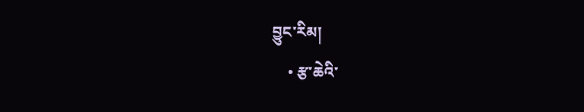བྱུང་རིམ།
    • རྩ་ཆེའི་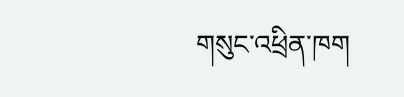གསུང་འཕྲིན་ཁག